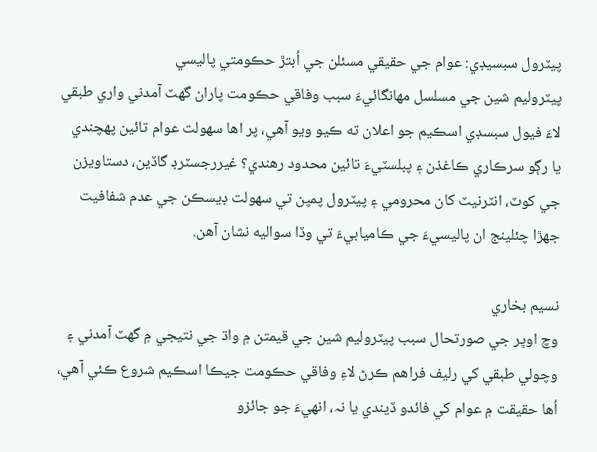پيٽرول سبسيڊي: عوام جي حقيقي مسئلن جي اُبتڙ حڪومتي پاليسي
پيٽروليم شين جي مسلسل مهانگائيءَ سبب وفاقي حڪومت پاران گهٽ آمدني واري طبقي لاءَ فيول سبسڊي اسڪيم جو اعلان ته ڪيو ويو آهي، پر اها سهولت عوام تائين پهچندي يا رڳو سرڪاري ڪاغذن ۽ پبلسٽيءَ تائين محدود رهندي؟ غيررجسٽرڊ گاڏين، دستاويزن جي کوٽ، انٽرنيٽ کان محرومي ۽ پيٽرول پمپن تي سهولت ڊيسڪن جي عدم شفافيت جهڙا چئلينج ان پاليسيءَ جي ڪاميابيءَ تي وڏا سواليه نشان آهن.

نسيم بخاري
وچ اوڀر جي صورتحال سبب پيٽروليم شين جي قيمتن ۾ واڌ جي نتيجي ۾ گهٽ آمدني ۽ وچولي طبقي کي رليف فراهم ڪرڻ لاءِ وفاقي حڪومت جيڪا اسڪيم شروع ڪئي آھي، اُھا حقيقت ۾ عوام کي فائدو ڏيندي يا نہ، انھيءَ جو جائزو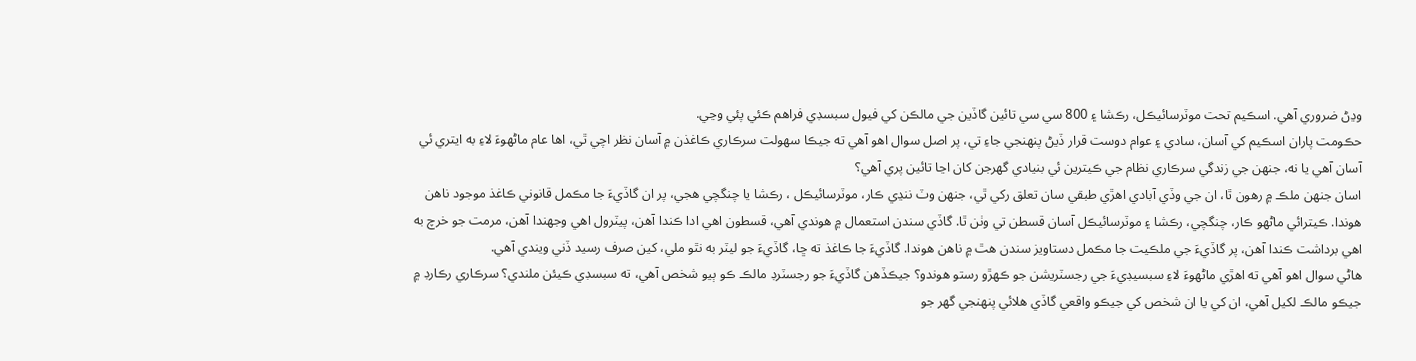وڍڻ ضروري آھي. اسڪيم تحت موٽرسائيڪل، رڪشا ۽ 800 سي سي تائين گاڏين جي مالڪن کي فيول سبسڊي فراهم ڪئي پئي وڃي.
حڪومت پاران اسڪيم کي آسان، سادي ۽ عوام دوست قرار ڏيڻ پنهنجي جاءِ تي، پر اصل سوال اهو آهي ته جيڪا سهولت سرڪاري ڪاغذن ۾ آسان نظر اچي ٿي، اها عام ماڻهوءَ لاءِ به ايتري ئي آسان آهي يا نه، جنهن جي زندگي سرڪاري نظام جي ڪيترين ئي بنيادي گهرجن کان اڃا تائين پري آهي؟
اسان جنهن ملڪ ۾ رهون ٿا، ان جي وڏي آبادي اهڙي طبقي سان تعلق رکي ٿي، جنهن وٽ ننڍي ڪار، موٽرسائيڪل ، رڪشا يا چنگچي ھجي، پر ان گاڏيءَ جا مڪمل قانوني ڪاغذ موجود ناهن هوندا. ڪيترائي ماڻهو ڪار، چنگچي، رڪشا ۽ موٽرسائيڪل آسان قسطن تي وٺن ٿا. گاڏي سندن استعمال ۾ هوندي آهي، قسطون اهي ادا ڪندا آهن، پيٽرول اهي وجهندا آهن، مرمت جو خرچ به اهي برداشت ڪندا آهن، پر گاڏيءَ جي ملڪيت جا مڪمل دستاويز سندن هٿ ۾ ناهن هوندا. گاڏيءَ جا ڪاغذ ته ڇا، گاڏيءَ جو ليٽر به نٿو ملي، کين صرف رسيد ڏني ويندي آهي.
هاڻي سوال اهو آهي ته اهڙي ماڻهوءَ لاءِ سبسيڊيءَ جي رجسٽريشن جو ڪهڙو رستو هوندو؟ جيڪڏهن گاڏيءَ جو رجسٽرڊ مالڪ ڪو ٻيو شخص آهي، ته سبسڊي ڪيئن ملندي؟ سرڪاري رڪارڊ ۾ جيڪو مالڪ لکيل آهي، ان کي يا ان شخص کي جيڪو واقعي گاڏي هلائي پنهنجي گهر جو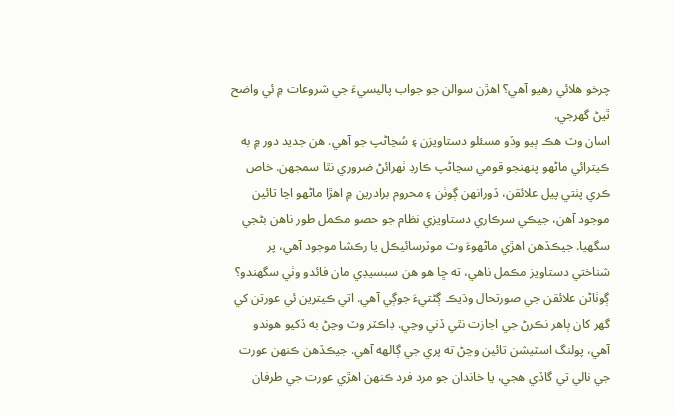چرخو هلائي رهيو آهي؟ اهڙن سوالن جو جواب پاليسيءَ جي شروعات ۾ ئي واضح ٿيڻ گهرجي.
اسان وٽ هڪ ٻيو وڏو مسئلو دستاويزن ۽ سُڃاڻپ جو آهي. هن جديد دور ۾ به ڪيترائي ماڻهو پنهنجو قومي سڃاڻپ ڪارڊ ٺهرائڻ ضروري نٿا سمجهن. خاص ڪري پٺتي پيل علائقن، ڏورانهن ڳوٺن ۽ محروم برادرين ۾ اهڙا ماڻهو اڃا تائين موجود آهن، جيڪي سرڪاري دستاويزي نظام جو حصو مڪمل طور ناهن بڻجي سگهيا. جيڪڏهن اهڙي ماڻهوءَ وٽ موٽرسائيڪل يا رڪشا موجود آهي، پر شناختي دستاويز مڪمل ناهي، ته ڇا هو هن سبسيڊي مان فائدو وٺي سگهندو؟
ڳوٺاڻن علائقن جي صورتحال وڌيڪ ڳڻتيءَ جوڳي آهي. اتي ڪيترين ئي عورتن کي گهر کان ٻاهر نڪرڻ جي اجازت نٿي ڏني وڃي. ڊاڪٽر وٽ وڃڻ به ڏکيو هوندو آهي، پولنگ اسٽيشن تائين وڃڻ ته پري جي ڳالهه آهي. جيڪڏهن ڪنهن عورت جي نالي تي گاڏي هجي، يا خاندان جو مرد فرد ڪنهن اهڙي عورت جي طرفان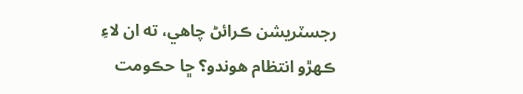رجسٽريشن ڪرائڻ چاهي، ته ان لاءِ ڪهڙو انتظام هوندو؟ ڇا حڪومت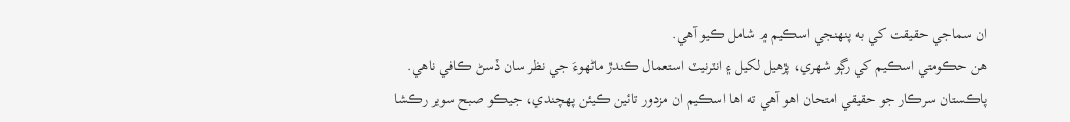ان سماجي حقيقت کي به پنهنجي اسڪيم ۾ شامل ڪيو آهي.
هن حڪومتي اسڪيم کي رڳو شهري، پڙهيل لکيل ۽ انٽرنيٽ استعمال ڪندڙ ماڻهوءَ جي نظر سان ڏسڻ ڪافي ناهي. پاڪستان سرڪار جو حقيقي امتحان اهو آهي ته اها اسڪيم ان مزدور تائين ڪيئن پهچندي، جيڪو صبح سوير رڪشا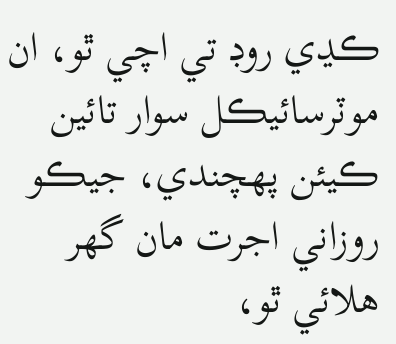ڪڍي روڊ تي اچي ٿو، ان موٽرسائيڪل سوار تائين ڪيئن پهچندي، جيڪو روزاني اجرت مان گهر هلائي ٿو،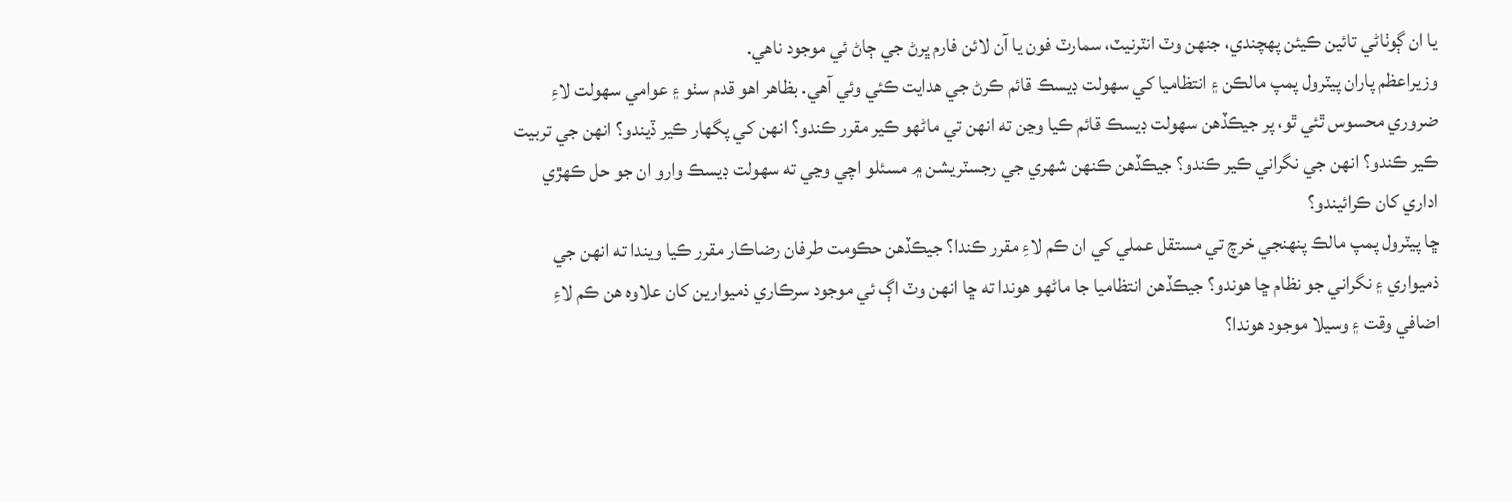يا ان ڳوٺاڻي تائين ڪيئن پهچندي، جنهن وٽ انٽرنيٽ، سمارٽ فون يا آن لائن فارم ڀرڻ جي ڄاڻ ئي موجود ناهي.
وزيراعظم پاران پيٽرول پمپ مالڪن ۽ انتظاميا کي سهولت ڊيسڪ قائم ڪرڻ جي هدايت ڪئي وئي آهي. بظاهر اهو قدم سٺو ۽ عوامي سهولت لاءِ ضروري محسوس ٿئي ٿو، پر جيڪڏهن سهولت ڊيسڪ قائم ڪيا وڃن ته انهن تي ماڻهو ڪير مقرر ڪندو؟ انهن کي پگهار ڪير ڏيندو؟ انهن جي تربيت ڪير ڪندو؟ انهن جي نگراني ڪير ڪندو؟ جيڪڏهن ڪنهن شهري جي رجسٽريشن ۾ مسئلو اچي وڃي ته سهولت ڊيسڪ وارو ان جو حل ڪهڙي اداري کان ڪرائيندو؟
ڇا پيٽرول پمپ مالڪ پنهنجي خرچ تي مستقل عملي کي ان ڪم لاءِ مقرر ڪندا؟ جيڪڏهن حڪومت طرفان رضاڪار مقرر ڪيا ويندا ته انهن جي ذميواري ۽ نگراني جو نظام ڇا هوندو؟ جيڪڏهن انتظاميا جا ماڻهو هوندا ته ڇا انهن وٽ اڳ ئي موجود سرڪاري ذميوارين کان علاوه هن ڪم لاءِ اضافي وقت ۽ وسيلا موجود هوندا؟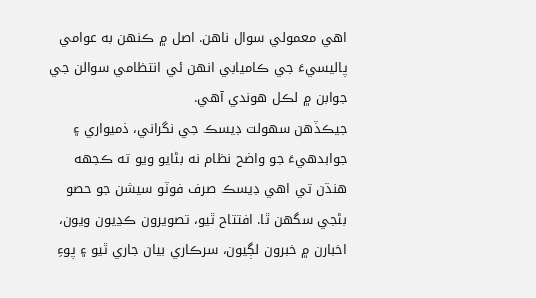اهي معمولي سوال ناهن. اصل ۾ ڪنهن به عوامي پاليسيءَ جي ڪاميابي انهن ئي انتظامي سوالن جي جوابن ۾ لڪل هوندي آهي.
جيڪڏهن سهولت ڊيسڪ جي نگراني، ذميواري ۽ جوابدهيءَ جو واضح نظام نه بڻايو ويو ته ڪجهه هنڌن تي اهي ڊيسڪ صرف فوٽو سيشن جو حصو بڻجي سگهن ٿا. افتتاح ٿيو، تصويرون ڪڍيون ويون، اخبارن ۾ خبرون لڳيون، سرڪاري بيان جاري ٿيو ۽ پوءِ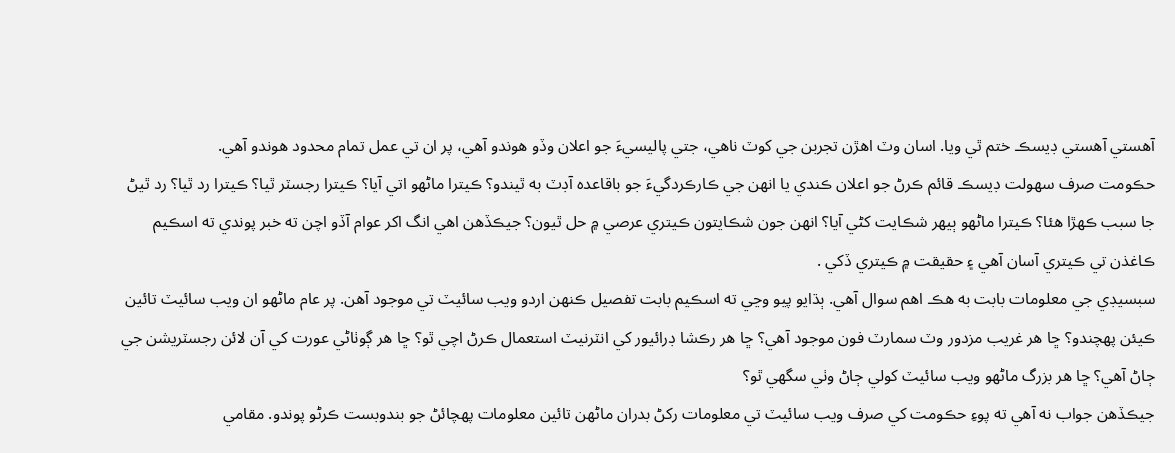آهستي آهستي ڊيسڪ ختم ٿي ويا. اسان وٽ اهڙن تجربن جي کوٽ ناهي، جتي پاليسيءَ جو اعلان وڏو هوندو آهي، پر ان تي عمل تمام محدود ھوندو آهي.
حڪومت صرف سهولت ڊيسڪ قائم ڪرڻ جو اعلان ڪندي يا انهن جي ڪارڪردگيءَ جو باقاعده آڊٽ به ٿيندو؟ ڪيترا ماڻهو اتي آيا؟ ڪيترا رجسٽر ٿيا؟ ڪيترا رد ٿيا؟ رد ٿيڻ جا سبب ڪهڙا هئا؟ ڪيترا ماڻهو ٻيهر شڪايت کڻي آيا؟ انهن جون شڪايتون ڪيتري عرصي ۾ حل ٿيون؟ جيڪڏهن اهي انگ اکر عوام آڏو اچن ته خبر پوندي ته اسڪيم ڪاغذن تي ڪيتري آسان آهي ۽ حقيقت ۾ ڪيتري ڏکي .
سبسيڊي جي معلومات بابت به هڪ اهم سوال آهي. ٻڌايو پيو وڃي ته اسڪيم بابت تفصيل ڪنهن اردو ويب سائيٽ تي موجود آهن. پر عام ماڻهو ان ويب سائيٽ تائين ڪيئن پهچندو؟ ڇا هر غريب مزدور وٽ سمارٽ فون موجود آهي؟ ڇا هر رڪشا ڊرائيور کي انٽرنيٽ استعمال ڪرڻ اچي ٿو؟ ڇا هر ڳوٺاڻي عورت کي آن لائن رجسٽريشن جي ڄاڻ آهي؟ ڇا هر بزرگ ماڻهو ويب سائيٽ کولي ڄاڻ وٺي سگهي ٿو؟
جيڪڏهن جواب نه آهي ته پوءِ حڪومت کي صرف ويب سائيٽ تي معلومات رکڻ بدران ماڻهن تائين معلومات پهچائڻ جو بندوبست ڪرڻو پوندو. مقامي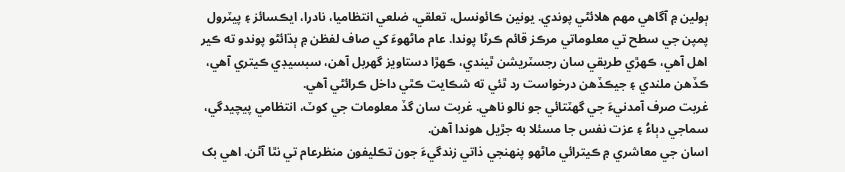ٻولين ۾ آگاهي مهم هلائڻي پوندي. يونين ڪائونسل، تعلقي، ضلعي انتظاميا، نادرا، ايڪسائز ۽ پيٽرول پمپن جي سطح تي معلوماتي مرڪز قائم ڪرڻا پوندا. عام ماڻهوءَ کي صاف لفظن ۾ ٻڌائڻو پوندو ته ڪير اهل آهي، ڪهڙي طريقي سان رجسٽريشن ٿيندي، ڪهڙا دستاويز گهربل آهن، سبسيڊي ڪيتري آهي، ڪڏهن ملندي ۽ جيڪڏهن درخواست رد ٿئي ته شڪايت ڪٿي داخل ڪرائڻي آهي.
غربت صرف آمدنيءَ جي گهٽتائي جو نالو ناهي. غربت سان گڏ معلومات جي کوٽ، انتظامي پيچيدگي، سماجي دٻاءُ ۽ عزت نفس جا مسئلا به جڙيل هوندا آهن.
اسان جي معاشري ۾ ڪيترائي ماڻهو پنهنجي ذاتي زندگيءَ جون تڪليفون منظرعام تي نٿا آڻن. اهي بک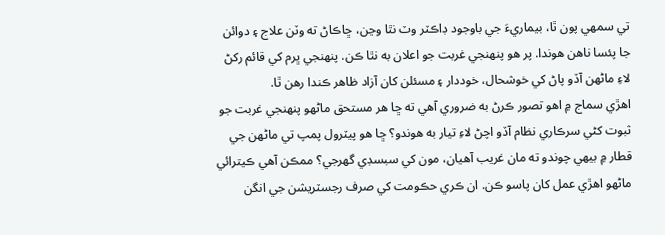تي سمهي پون ٿا، بيماريءَ جي باوجود ڊاڪٽر وٽ نٿا وڃن، ڇاڪاڻ ته وٽن علاج ۽ دوائن جا پئسا ناهن هوندا. پر هو پنهنجي غربت جو اعلان به نٿا ڪن. پنهنجي ڀرم کي قائم رکڻ لاءِ ماڻهن آڏو پاڻ کي خوشحال، خوددار ۽ مسئلن کان آزاد ظاهر ڪندا رهن ٿا.
اهڙي سماج ۾ اهو تصور ڪرڻ به ضروري آهي ته ڇا هر مستحق ماڻهو پنهنجي غربت جو ثبوت کڻي سرڪاري نظام آڏو اچڻ لاءِ تيار به هوندو؟ ڇا هو پيٽرول پمپ تي ماڻهن جي قطار ۾ بيهي چوندو ته مان غريب آهيان، مون کي سبسڊي گهرجي؟ ممڪن آهي ڪيترائي ماڻهو اهڙي عمل کان پاسو ڪن. ان ڪري حڪومت کي صرف رجسٽريشن جي انگن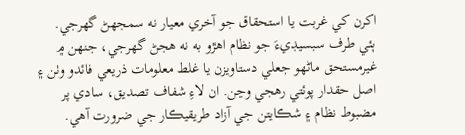اکرن کي غربت يا استحقاق جو آخري معيار نه سمجهڻ گهرجي.
ٻئي طرف سبسيڊيءَ جو نظام اهڙو به نه هجڻ گهرجي، جنهن ۾ غيرمستحق ماڻهو جعلي دستاويزن يا غلط معلومات ذريعي فائدو وٺن ۽ اصل حقدار پوئتي رهجي وڃن. ان لاءِ شفاف تصديق، سادي پر مضبوط نظام ۽ شڪايتن جي آزاد طريقيڪار جي ضرورت آھي.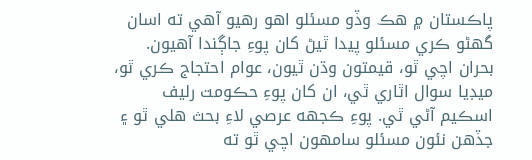پاڪستان ۾ هڪ وڏو مسئلو اهو رهيو آهي ته اسان گهڻو ڪري مسئلو پيدا ٿيڻ کان پوءِ جاڳندا آهيون. بحران اچي ٿو، قيمتون وڌن ٿيون، عوام احتجاج ڪري ٿو، ميڊيا سوال اٿاري ٿي، ان کان پوءِ حڪومت رليف اسڪيم آڻي ٿي. پوءِ ڪجهه عرصي لاءِ بحث هلي ٿو ۽ جڏهن نئون مسئلو سامهون اچي ٿو ته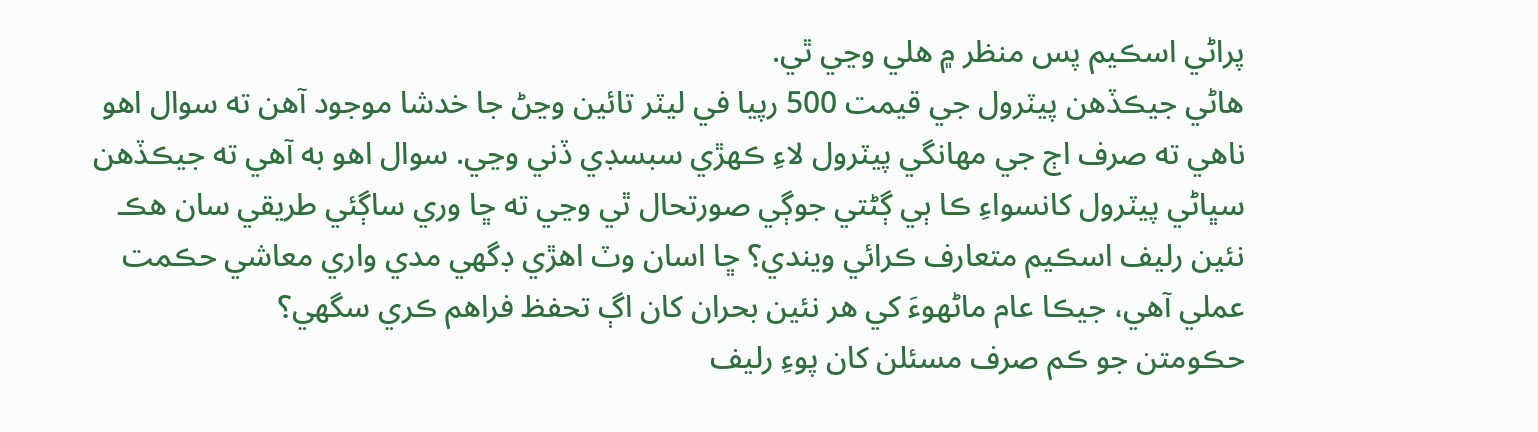پراڻي اسڪيم پس منظر ۾ هلي وڃي ٿي.
هاڻي جيڪڏهن پيٽرول جي قيمت 500 رپيا في ليٽر تائين وڃڻ جا خدشا موجود آهن ته سوال اهو ناهي ته صرف اڄ جي مهانگي پيٽرول لاءِ ڪهڙي سبسڊي ڏني وڃي. سوال اهو به آهي ته جيڪڏهن سڀاڻي پيٽرول کانسواءِ ڪا ٻي ڳڻتي جوڳي صورتحال ٿي وڃي ته ڇا وري ساڳئي طريقي سان هڪ نئين رليف اسڪيم متعارف ڪرائي ويندي؟ ڇا اسان وٽ اهڙي ڊگهي مدي واري معاشي حڪمت عملي آهي، جيڪا عام ماڻهوءَ کي هر نئين بحران کان اڳ تحفظ فراهم ڪري سگهي؟
حڪومتن جو ڪم صرف مسئلن کان پوءِ رليف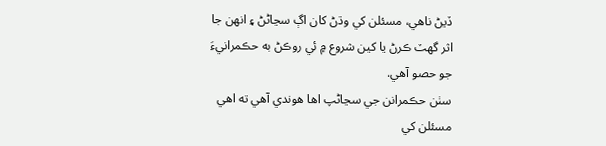ڏيڻ ناهي، مسئلن کي وڌڻ کان اڳ سڃاڻڻ ۽ انهن جا اثر گهٽ ڪرڻ يا کين شروع ۾ ئي روڪڻ به حڪمرانيءَ جو حصو آهي.
سٺن حڪمرانن جي سڃاڻپ اها هوندي آهي ته اهي مسئلن کي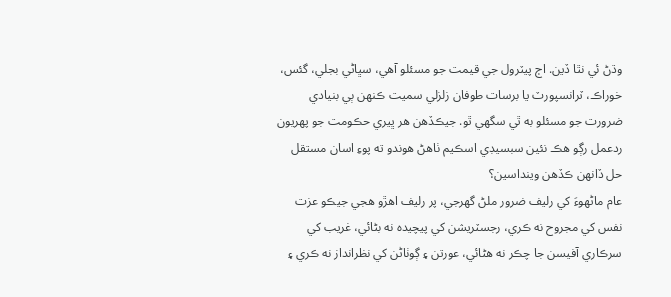وڌڻ ئي نٿا ڏين. اڄ پيٽرول جي قيمت جو مسئلو آهي، سڀاڻي بجلي، گئس، خوراڪ، ٽرانسپورٽ يا برسات طوفان زلزلي سميت ڪنهن ٻي بنيادي ضرورت جو مسئلو به ٿي سگهي ٿو. جيڪڏهن هر ڀيري حڪومت جو پهريون ردعمل رڳو هڪ نئين سبسيڊي اسڪيم ٺاهڻ هوندو ته پوءِ اسان مستقل حل ڏانهن ڪڏهن وينداسين؟
عام ماڻهوءَ کي رليف ضرور ملڻ گهرجي، پر رليف اهڙو هجي جيڪو عزت نفس کي مجروح نه ڪري، رجسٽريشن کي پيچيده نه بڻائي، غريب کي سرڪاري آفيسن جا چڪر نه هڻائي، عورتن ۽ ڳوٺاڻن کي نظرانداز نه ڪري ۽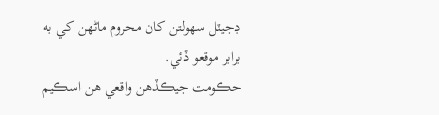ڊجيٽل سهولتن کان محروم ماڻهن کي به برابر موقعو ڏئي.
حڪومت جيڪڏهن واقعي هن اسڪيم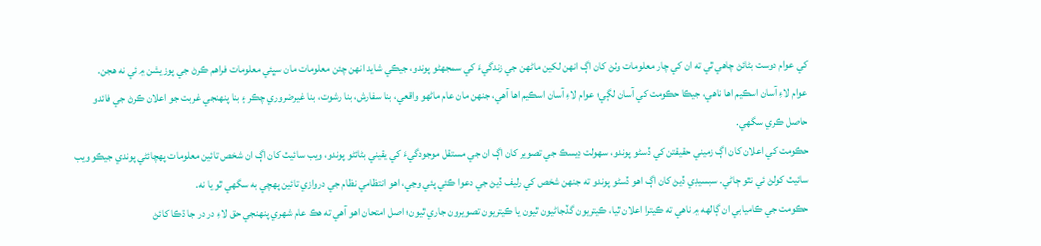کي عوام دوست بڻائڻ چاهي ٿي ته ان کي چار معلومات وٺڻ کان اڳ انهن لکين ماڻهن جي زندگيءَ کي سمجهڻو پوندو، جيڪي شايد انهن چئن معلومات مان سڀئي معلومات فراهم ڪرڻ جي پوزيشن ۾ ئي نه هجن.
عوام لاءِ آسان اسڪيم اها ناهي، جيڪا حڪومت کي آسان لڳي؛ عوام لاءِ آسان اسڪيم اها آهي، جنهن مان عام ماڻهو واقعي، بنا سفارش، بنا رشوت، بنا غيرضروري چڪر ۽ بنا پنهنجي غربت جو اعلان ڪرڻ جي فائدو حاصل ڪري سگهي.
حڪومت کي اعلان کان اڳ زميني حقيقتن کي ڏسڻو پوندو، سهولت ڊيسڪ جي تصوير کان اڳ ان جي مستقل موجودگيءَ کي يقيني بڻائڻو پوندو، ويب سائيٽ کان اڳ ان شخص تائين معلومات پهچائڻي پوندي جيڪو ويب سائيٽ کولڻ ئي نٿو ڄاڻي. سبسيڊي ڏيڻ کان اڳ اهو ڏسڻو پوندو ته جنهن شخص کي رليف ڏيڻ جي دعوا ڪئي پئي وڃي، اهو انتظامي نظام جي دروازي تائين پهچي به سگهي ٿو يا نه.
حڪومت جي ڪاميابي ان ڳالهه ۾ ناهي ته ڪيترا اعلان ٿيا، ڪيتريون گڏجاڻيون ٿيون يا ڪيتريون تصويرون جاري ٿيون؛ اصل امتحان اهو آهي ته هڪ عام شهري پنهنجي حق لاءِ در در جا ڌڪا کائڻ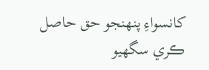کانسواءِ پنهنجو حق حاصل ڪري سگهيو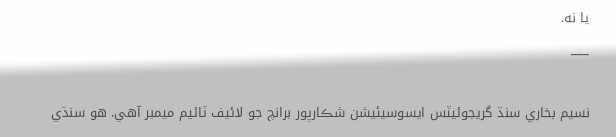يا نه.
___

نسيم بخاري سنڌ گريجوئيٽس ايسوسيئيشن شڪارپور برانچ جو لائيف ٽائيم ميمبر آهي. هو سنڌي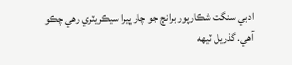ادبي سنگت شڪارپور برانچ جو چار ڀيرا سيڪريٽري رهي چڪو آهي. گذريل ٽيهه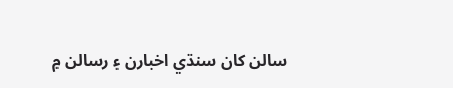سالن کان سنڌي اخبارن ۽ رسالن ۾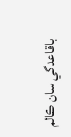باقاعدگي سان ڪالم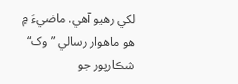لکي رهيو آهي. ماضيءَ ۾ هو ماهوار رسالي ”وک“ شڪارپور جو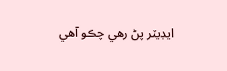ايڊيٽر پڻ رهي چڪو آهي